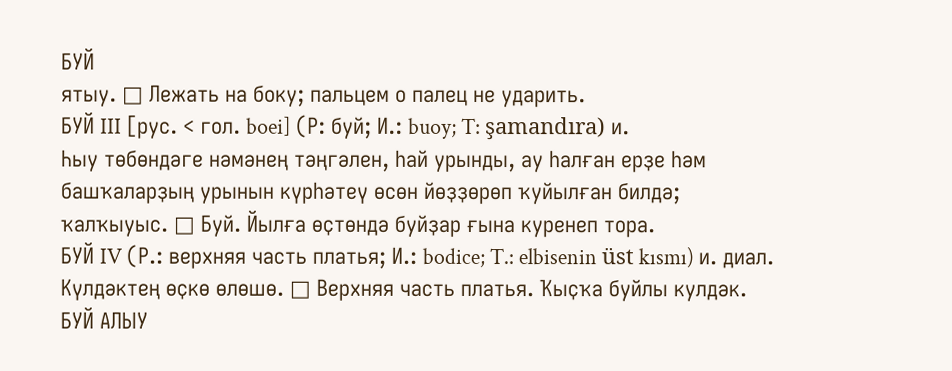БУЙ
ятыу. □ Лежать на боку; пальцем о палец не ударить.
БУЙ III [рус. < гол. boei] (Р: буй; И.: buoy; T: şamandıra) и.
Һыу төбөндәге нәмәнең тәңгәлен, һай урынды, ау һалған ерҙе һәм башҡаларҙың урынын күрһәтеү өсөн йөҙҙөрөп ҡуйылған билдә; ҡалҡыуыс. □ Буй. Йылға өҫтөндә буйҙар ғына куренеп тора.
БУЙ IV (Р.: верхняя часть платья; И.: bodice; T.: elbisenin üst kısmı) и. диал.
Күлдәктең өҫкө өлөшө. □ Верхняя часть платья. Ҡыҫҡа буйлы кулдәк.
БУЙ АЛЫУ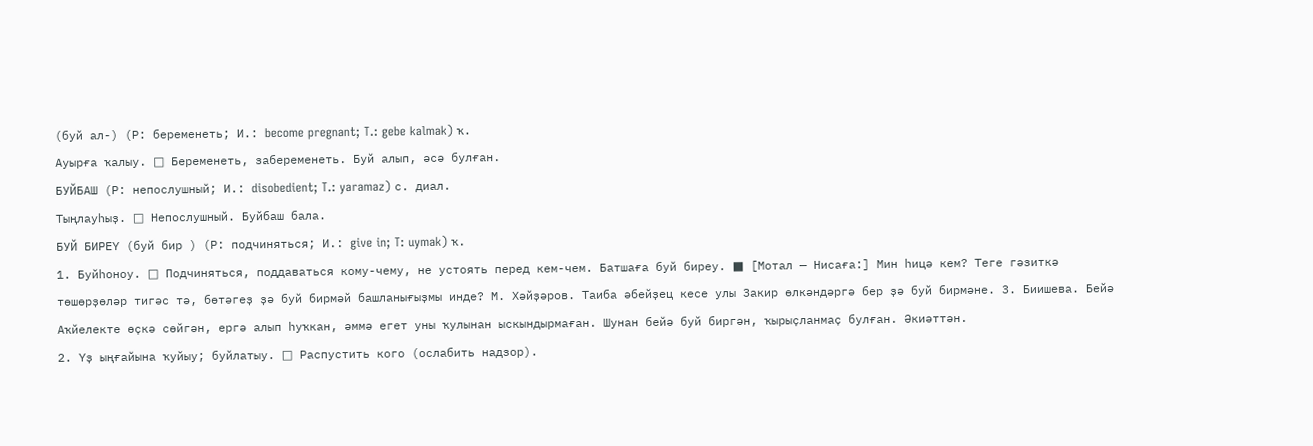(буй ал-) (Р: беременеть; И.: become pregnant; T.: gebe kalmak) ҡ.
Ауырға ҡалыу. □ Беременеть, забеременеть. Буй алып, әсә булған.
БУЙБАШ (Р: непослушный; И.: disobedient; T.: yaramaz) с. диал.
Тыңлауһыҙ. □ Непослушный. Буйбаш бала.
БУЙ БИРЕҮ (буй бир ) (Р: подчиняться; И.: give in; T: uymak) ҡ.
1. Буйһоноу. □ Подчиняться, поддаваться кому-чему, не устоять перед кем-чем. Батшаға буй биреу. ■ [Мотал — Нисаға:] Мин һицә кем? Теге гәзиткә төшөрҙөләр тигәс тә, бөтәгеҙ ҙә буй бирмәй башланығыҙмы инде? М. Хәйҙәров. Таиба әбейҙец кесе улы Закир өлкәндәргә бер ҙә буй бирмәне. 3. Биишева. Бейә Аҡйелекте өҫкә сөйгән, ергә алып һуҡкан, әммә егет уны ҡулынан ыскындырмаған. Шунан бейә буй биргән, ҡырыҫланмаҫ булған. Әкиәттән.
2. Үҙ ыңғайына ҡуйыу; буйлатыу. □ Распустить кого (ослабить надзор).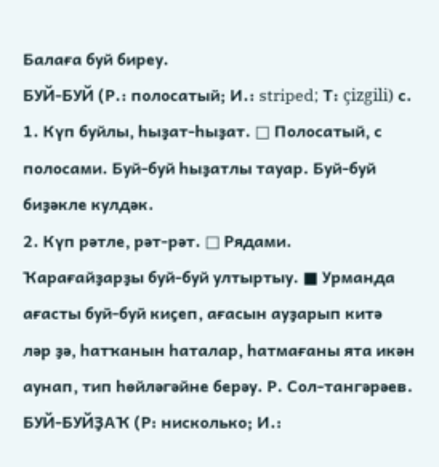Балаға буй биреу.
БУЙ-БУЙ (Р.: полосатый; И.: striped; Т: çizgili) с.
1. Күп буйлы, һыҙат-һыҙат. □ Полосатый, с полосами. Буй-буй һыҙатлы тауар. Буй-буй биҙәкле кулдәк.
2. Күп рәтле, рәт-рәт. □ Рядами. Ҡарағайҙарҙы буй-буй ултыртыу. ■ Урманда ағасты буй-буй киҫеп, ағасын ауҙарып китә
ләр ҙә, һатҡанын һаталар, һатмағаны ята икән аунап, тип һөйләгәйне берәу. Р. Сол-тангәрәев.
БУЙ-БУЙҘАҠ (Р: нисколько; И.: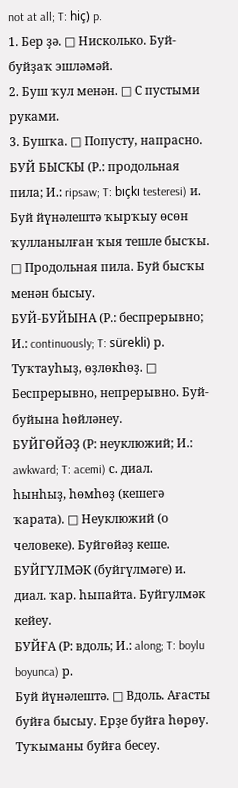not at all; T: hiç) p.
1. Бер ҙә. □ Нисколько. Буй-буйҙаҡ эшләмәй.
2. Буш ҡул менән. □ С пустыми руками.
3. Бушҡа. □ Попусту, напрасно.
БУЙ БЫСҠЫ (Р.: продольная пила; И.: ripsaw; T: bıçkı testeresi) и.
Буй йүнәлештә ҡырҡыу өсөн ҡулланылған ҡыя тешле бысҡы. □ Продольная пила. Буй бысҡы менән бысыу.
БУЙ-БУЙЫНА (Р.: беспрерывно; И.: continuously; T: sürekli) р.
Туҡтауһыҙ, өҙлөкһөҙ. □ Беспрерывно, непрерывно. Буй-буйына һөйләнеу.
БУЙГӨЙӘҘ (Р: неуклюжий; И.: awkward; T: acemi) с. диал.
һынһыҙ, һөмһөҙ (кешегә ҡарата). □ Неуклюжий (о человеке). Буйгөйәҙ кеше.
БУЙГҮЛМӘК (буйгүлмәге) и. диал. ҡар. һыпайта. Буйгулмәк кейеу.
БУЙҒА (Р: вдоль; И.: along; T: boylu boyunca) р.
Буй йүнәлештә. □ Вдоль. Ағасты буйға бысыу. Ерҙе буйға һөрөу. Туҡыманы буйға бесеу.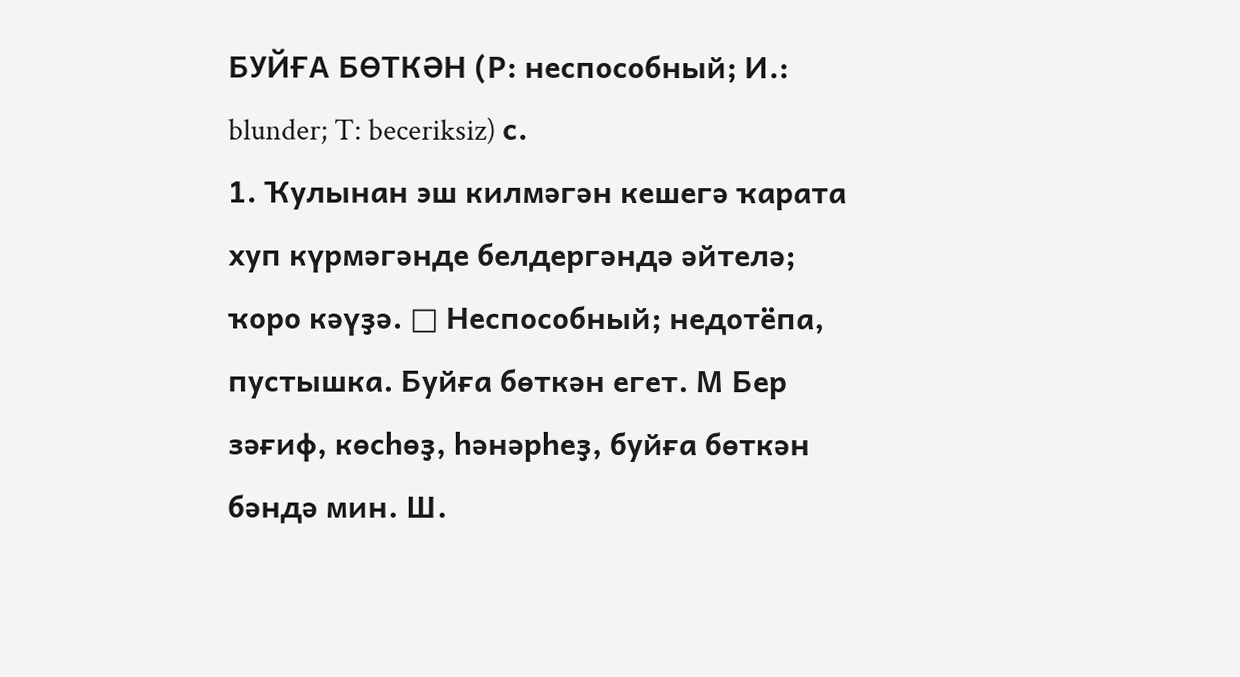БУЙҒА БӨТКӘН (Р: неспособный; И.: blunder; T: beceriksiz) с.
1. Ҡулынан эш килмәгән кешегә ҡарата хуп күрмәгәнде белдергәндә әйтелә; ҡоро кәүҙә. □ Неспособный; недотёпа, пустышка. Буйға бөткән егет. М Бер зәғиф, көсһөҙ, һәнәрһеҙ, буйға бөткән бәндә мин. Ш.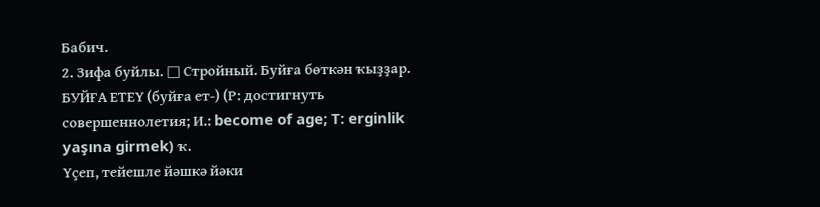Бабич.
2. Зифа буйлы. □ Стройный. Буйға бөткән ҡыҙҙар.
БУЙҒА ЕТЕҮ (буйға ет-) (Р: достигнуть совершеннолетия; И.: become of age; T: erginlik yaşına girmek) ҡ.
Үҫеп, тейешле йәшкә йәки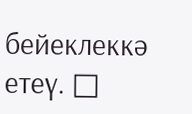бейеклеккә етеү. □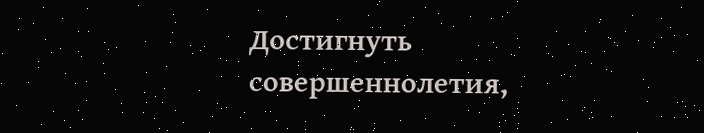Достигнуть совершеннолетия,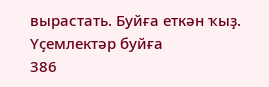вырастать. Буйға еткән ҡыҙ. Үҫемлектәр буйға
386